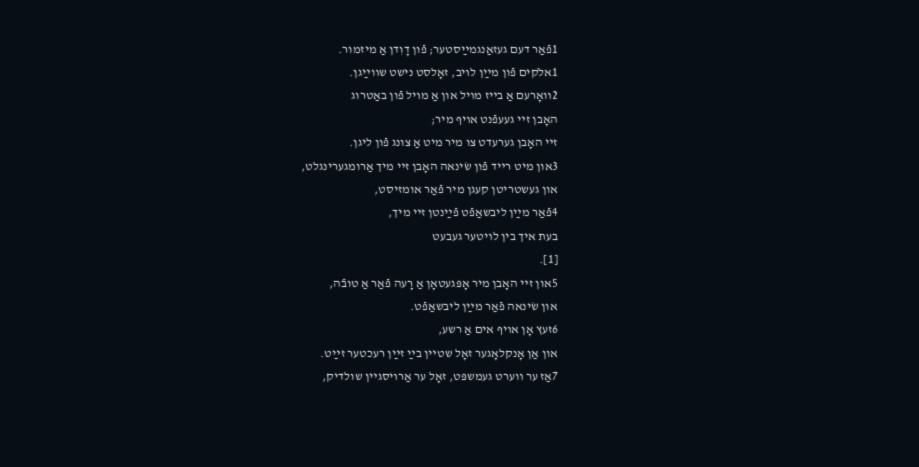1פֿאַר דעם געזאַנגמײַסטער; פֿון דָוִדן אַ מיזמור.
1אלֹקים פֿון מײַן לױב, זאָלסט נישט שװײַגן.
2װאָרעם אַ בײז מױל און אַ מױל פֿון באַטרוג
האָבן זײ געעפֿנט אױף מיר;
זײ האָבן גערעדט צו מיר מיט אַ צונג פֿון ליגן.
3און מיט רײד פֿון שׂינאה האָבן זײ מיך אַרומגערינגלט,
און געשטריטן קעגן מיר פֿאַר אומזיסט,
4פֿאַר מײַן ליבשאַפֿט פֿײַנטן זײ מיך,
בעת איך בין לױטער געבעט
[1].
5און זײ האָבן מיר אָפּגעטאָן אַ רָעה פֿאַר אַ טובֿה,
און שׂינאה פֿאַר מײַן ליבשאַפֿט.
6זעץ אָן אױף אים אַ רשע,
און אַן אָנקלאָגער זאָל שטײן בײַ זײַן רעכטער זײַט.
7אַז ער װערט געמשפּט, זאָל ער אַרױסגײן שולדיק,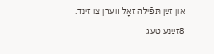און זײַן תּפֿילה זאָל װערן צו זינד.
8זײַנע טעג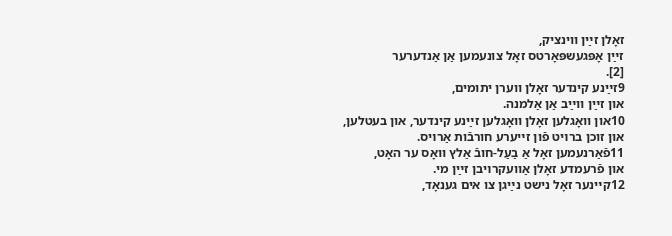זאָלן זײַן װינציק,
זײַן אָפּגעשפּאָרטס זאָל צונעמען אַן אַנדערער
[2].
9זײַנע קינדער זאָלן װערן יתומים,
און זײַן װײַב אַן אַלמנה.
10און װאָגלען זאָלן װאָגלען זײַנע קינדער, און בעטלען,
און זוכן ברױט פֿון זײערע חורבֿות אַרױס.
11פֿאַרנעמען זאָל אַ בַעַל-חובֿ אַלץ װאָס ער האָט,
און פֿרעמדע זאָלן אַװעקרױבן זײַן מי.
12קײנער זאָל נישט נײַגן צו אים גענאָד,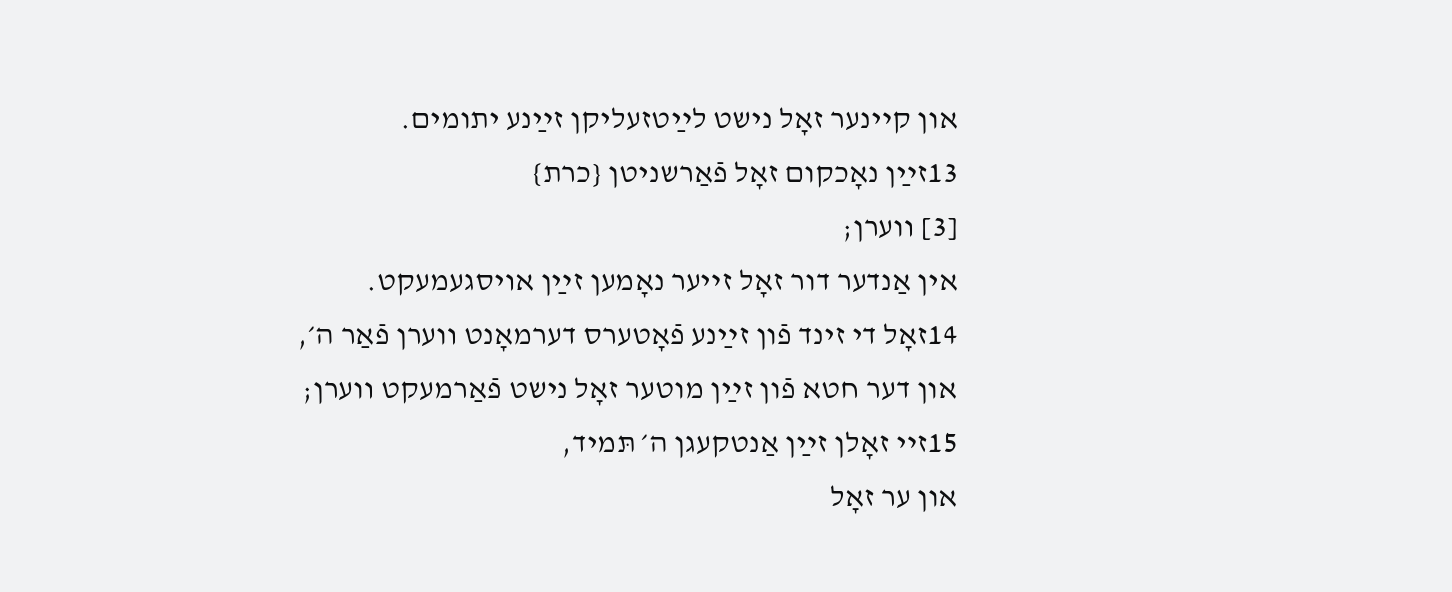און קײנער זאָל נישט לײַטזעליקן זײַנע יתומים.
13זײַן נאָכקום זאָל פֿאַרשניטן {כרת}
[3] װערן;
אין אַנדער דור זאָל זײער נאָמען זײַן אױסגעמעקט.
14זאָל די זינד פֿון זײַנע פֿאָטערס דערמאָנט װערן פֿאַר ה׳,
און דער חטא פֿון זײַן מוטער זאָל נישט פֿאַרמעקט װערן;
15זײ זאָלן זײַן אַנטקעגן ה׳ תּמיד,
און ער זאָל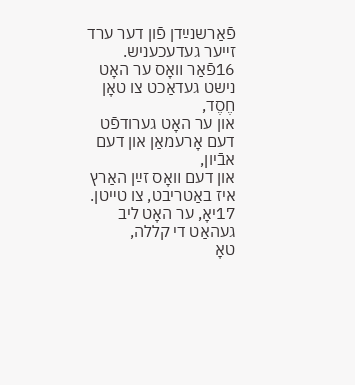פֿאַרשנײַדן פֿון דער ערד זײער געדעכעניש.
16פֿאַר װאָס ער האָט נישט געדאַכט צו טאָן חֶסֶד,
און ער האָט גערודפֿט דעם אָרעמאַן און דעם אבֿיון,
און דעם װאָס זײַן האַרץ איז באַטריבט, צו טײטן.
17יאָ, ער האָט ליב געהאַט די קללה,
טאָ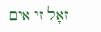זאָל זי אים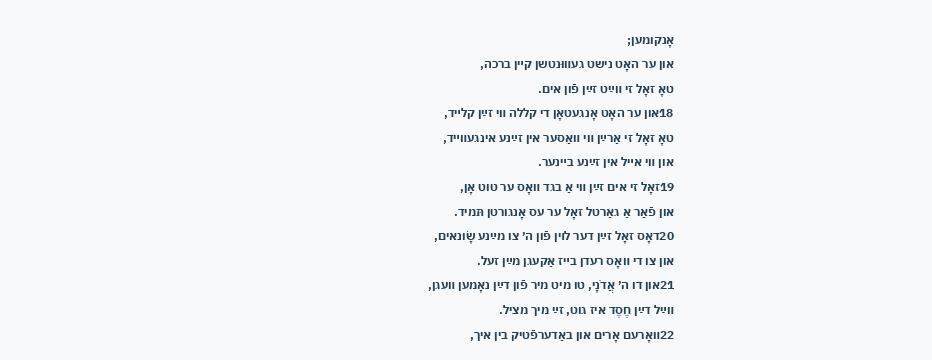אָנקומען;
און ער האָט נישט געװוּנטשן קײן ברכה,
טאָ זאָל זי װײַט זײַן פֿון אים.
18און ער האָט אָנגעטאָן די קללה װי זײַן קלײד,
טאָ זאָל זי אַרײַן װי װאַסער אין זײַנע אינגעװײד,
און װי אײל אין זײַנע בײנער.
19זאָל זי אים זײַן װי אַ בגד װאָס ער טוט אָן,
און פֿאַר אַ גאַרטל זאָל ער עס אָנגורטן תּמיד.
20דאָס זאָל זײַן דער לױן פֿון ה׳ צו מײַנע שָׂונאים,
און צו די װאָס רעדן בײז אַקעגן מײַן זעל.
21און דו ה׳ אֲדֹנָי, טו מיט מיר פֿון דײַן נאָמען װעגן,
װײַל דײַן חֶסֶד איז גוט, זײַ מיך מציל.
22װאָרעם אָרים און באַדערפֿטיק בין איך,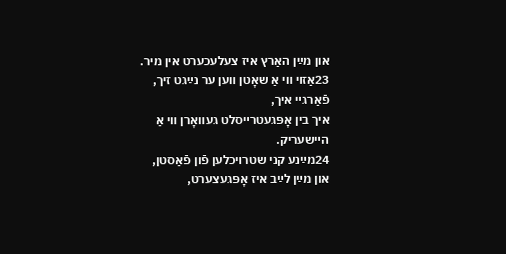און מײַן האַרץ איז צעלעכערט אין מיר.
23אַזױ װי אַ שאָטן װען ער נײַגט זיך, פֿאַרגײ איך,
איך בין אָפּגעטרײסלט געװאָרן װי אַ הײשעריק.
24מײַנע קני שטרױכלען פֿון פֿאַסטן,
און מײַן לײַב איז אָפּגעצערט,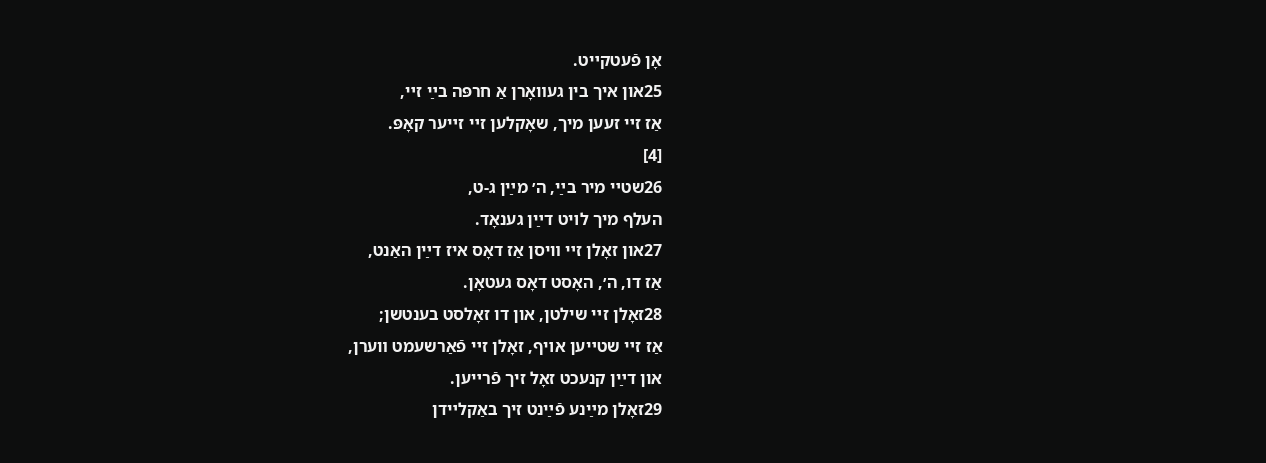אָן פֿעטקײט.
25און איך בין געװאָרן אַ חרפּה בײַ זײ,
אַז זײ זעען מיך, שאָקלען זײ זײער קאָפּ.
[4]
26שטײ מיר בײַ, ה׳ מײַן ג-ט,
העלף מיך לױט דײַן גענאָד.
27און זאָלן זײ װיסן אַז דאָס איז דײַן האַנט,
אַז דו, ה׳, האָסט דאָס געטאָן.
28זאָלן זײ שילטן, און דו זאָלסט בענטשן;
אַז זײ שטײען אױף, זאָלן זײ פֿאַרשעמט װערן,
און דײַן קנעכט זאָל זיך פֿרײען.
29זאָלן מײַנע פֿײַנט זיך באַקלײדן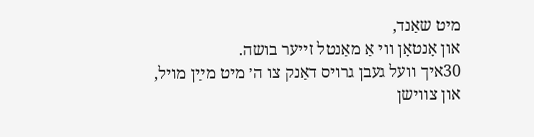מיט שאַנד,
און אָנטאָן װי אַ מאַנטל זײער בושה.
30איך װעל געבן גרױס דאַנק צו ה׳ מיט מײַן מױל,
און צװישן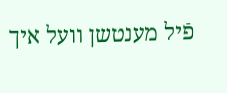פֿיל מענטשן װעל איך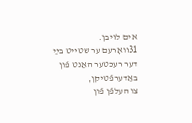אים לױבן.
31װאָרעם ער שטײט בײַ דער רעכטער האַנט פֿון באַדערפֿטיקן,
צו העלפֿן פֿון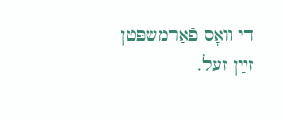די װאָס פֿאַרמשפּטן זײַן זעל.